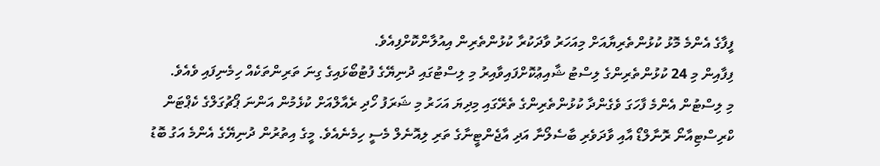ފީފާގެ އެންމެ މޮޅު ކުޅުންތެރިޔާއަށް މިއަހަރު ވާދަކުރާ ކުޅުންތެރިން އިއުލާންކޮށްފިއެވެ.
ފިފާއިން މި 24 ކުޅުންތެރިންގެ ލިސްޓު ޝާއިޢުކޮށްފައިވާއިރު މި ލިސްޓުގައި ދުނިޔޭގެ ފުޓުބޯޅައިގެ ގިނަ ތަރިންތަކެއް ހިމެނިފައި ވެއެވެ.
މި ލިސްޓުން އެންމެ ފާހަގަ ވެގެންދާ ކުޅުންތެރިންގެ ތެރޭގައި މިދިޔަ އަހަރު މި ޝަރަފު ހޯދި ރެއާލްއަށް ކުޅެމުން އަންނަ ޕޯޗުގަލްގެ ކެޕްޓަން ކްރިސްޓިއާނޯ ރޮނާލްޑޯ އާއި ވާދަވެރި ބާސެލޯނާ އަދި އާޖެންޓީނާގެ ތަރި ލިއޮނެލް މެސީ ހިމެނެއެވެ. މީގެ އިތުރުން ދުނިޔޭގެ އެންމެ އަގު ބޮޑު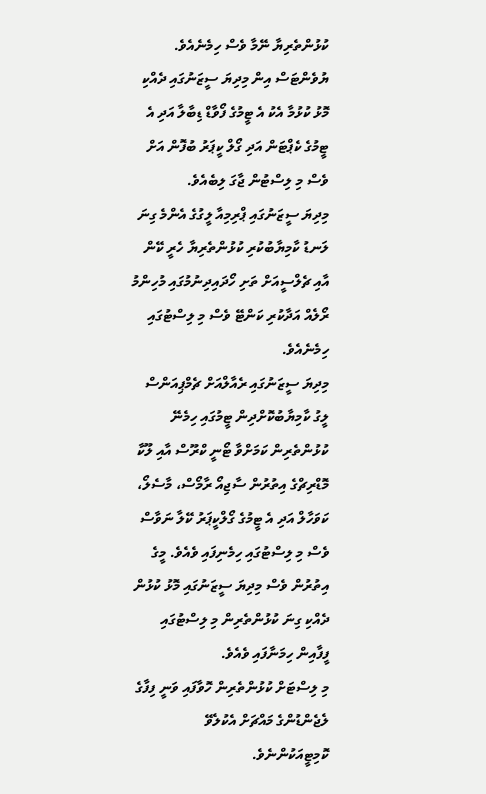ކުޅުންތެރިޔާ ނޭމާ ވެސް ހިމެނެއެވެ.
ޔުވެންޓަސް އިން މިދިޔަ ސީޒަނުގައި ދެއްކި މޮޅު ކުޅުމާ އެކު އެ ޓީމުގެ ފޯވާޑް ޑިބާލާ އަދި އެ ޓީމުގެ ކެޕްޓަން އަދި ގޯލް ކީޕަރު ބުފޮން އަށް ވެސް މި ލިސްޓުން ޖާގަ ލިބެއެވެ.
މިދިޔަ ސީޒަނުގައި ޕްރިމިއާ ލީގުގެ އެންމެ ގިނަ ލަނޑު ކާމިޔާބުކުރި ކުޅުންތެރިޔާ ހެރީ ކޭން އާއި ޗެލްސީއަށް ތަށި ހޯދައިދިނުމުގައި މުހިންމު ރޯލެއް އަދާކުރި ކަންޓޭ ވެސް މި ލިސްޓުގައި ހިމެނެއެވެ.
މިދިޔަ ސީޒަނުގައި ރެއާލްއަށް ޗެމްޕިއަންސް ލީގު ކާމިޔާބުކޮށްދިން ޓީމުގައި ހިމެނޭ ކުޅުންތެރިން ކަމަށްވާ ޓޯނީ ކްރޫސް އާއި ލޫކާ މޮޑްރިޗްގެ އިތުރުން ސާޖިއޯ ރާމޯސް، މާސެލޯ، ކަވަހާލް އަދި އެ ޓީމުގެ ގޯލްކީޕަރު ކޭލާ ނަވާސް ވެސް މި ލިސްޓުގައި ހިމެނިފައި ވެއެވެ. މީގެ އިތުރުން ވެސް މިދިޔަ ސީޒަނުގައި މޮޅު ކުޅުން ދެއްކި ގިނަ ކުޅުންތެރިން މި ލިސްޓުގައި ފީފާއިން ހިމަނާފައި ވެއެވެ.
މި ލިސްޓަށް ކުޅުންތެރިން ހޮވާފައި ވަނީ ފިފާގެ ލެޖެންޑުންގެ މައްޗަށް އެކުލެވޭ ކޮމިޓީއަކުންނެވެ.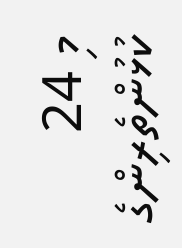މި 24 ކުޅުންތެރިންގެ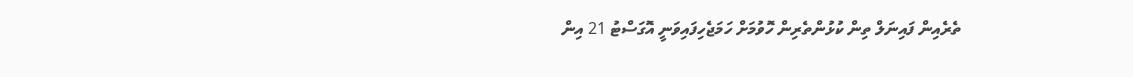ތެރެއިން ފައިނަލް ތިން ކުޅުންތެރިން ހޮވުމަށް ހަމަޖެހިފައިވަނީ އޮގަސްޓު 21 އިން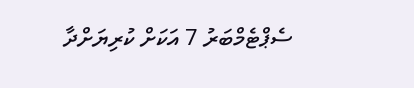ސެޕްޓެމްބަރު 7 އަކަށް ކުރިޔަށްދާ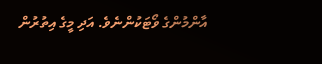އާންމުންގެ ވޯޓަކުންނެވެ. އަދި މީގެ އިތުރުން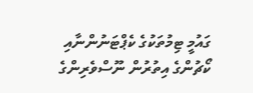ގައުމީ ޓިމުތަކުގެ ކެޕްޓަނުންނާއި ކޯޗުންގެ އިތުރުން ނޫސްވެރިންގެ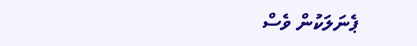ޕެނަލަކުން ވެސް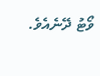ވޯޓު ދޭނެއެވެ.